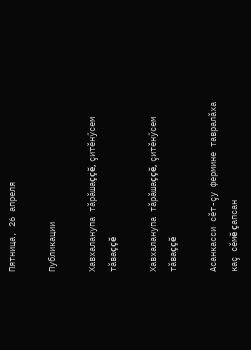Пятница, 26 апреля

Публикации

Хавхаланупа тăрăшаççĕ, çитĕнӳсем тăваççĕ

Хавхаланупа тăрăшаççĕ, çитĕнӳсем тăваççĕ

Асанкасси сĕт-çу фермине тавралăха каç сĕмĕ çапсан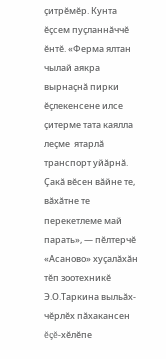çитрĕмĕр. Кунта ĕçсем пуçланнăччĕ ĕнтĕ. «Ферма ялтан чылай аякра вырнаçнă пирки ĕçлекенсене илсе çитерме тата каялла леçме  ятарлă транспорт уйăрнă. Çакă вĕсен вăйне те, вăхăтне те перекетлеме май парать», — пĕлтерчĕ «Асаново» хуçалăхăн тĕп зоотехникĕ Э.О.Таркина выльăх-чĕрлĕх пăхакансен ĕçĕ-хĕлĕпе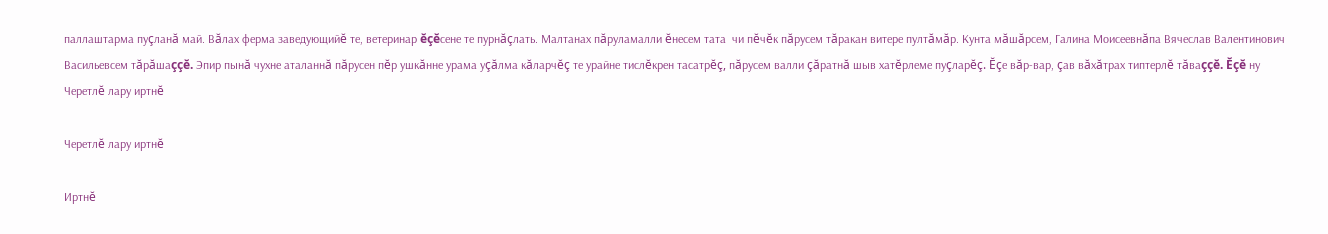паллаштарма пуçланă май. Вăлах ферма заведующийĕ те, ветеринар ĕçĕсене те пурнăçлать. Малтанах пăруламалли ĕнесем тата  чи пĕчĕк пăрусем тăракан витере пултăмăр. Кунта мăшăрсем, Галина Моисеевнăпа Вячеслав Валентинович Васильевсем тăрăшаççĕ. Эпир пынă чухне аталаннă пăрусен пĕр ушкăнне урама уçăлма кăларчĕç те урайне тислĕкрен тасатрĕç, пăрусем валли çăратнă шыв хатĕрлеме пуçларĕç. Ĕçе вăр-вар, çав вăхăтрах типтерлĕ тăваççĕ. Ĕçĕ ну
Черетлĕ лару иртнĕ

Черетлĕ лару иртнĕ

Иртнĕ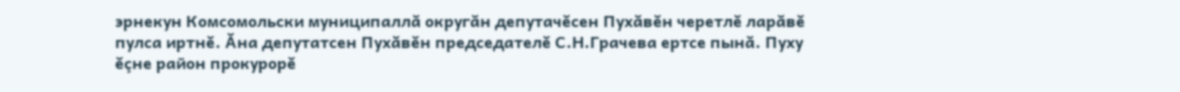эрнекун Комсомольски муниципаллă округăн депутачĕсен Пухăвĕн черетлĕ ларăвĕ пулса иртнĕ. Ăна депутатсен Пухăвĕн председателĕ С.Н.Грачева ертсе пынă. Пуху ĕçне район прокурорĕ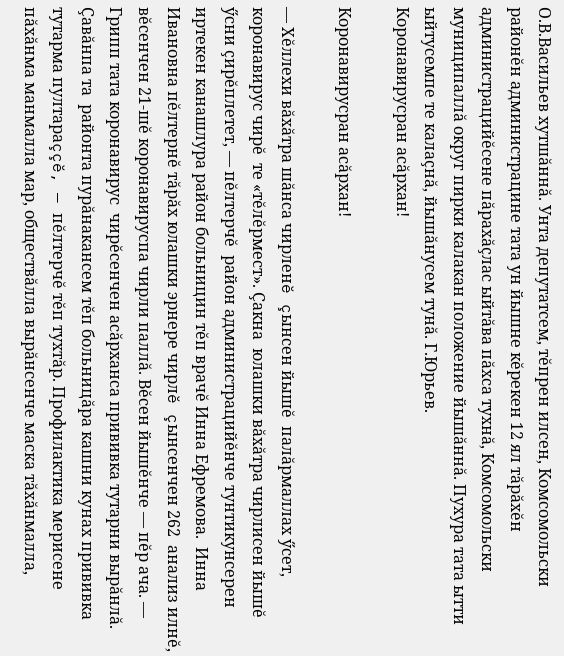О.В.Васильев хутшăннă. Унта депутатсем, тĕпрен илсен, Комсомольски районĕн администрацине тата ун йышне кĕрекен 12 ял тăрăхĕн администрацийĕсене пăрахăçлас ыйтăва пăхса тухнă, Комсомольски муниципаллă округ пирки калакан положение йышăннă. Пухура тата ытти ыйтусемпе те калаçнă, йышăнусем тунă. Г.Юрьев.
Коронавирусран асăрхан!

Коронавирусран асăрхан!

— Хĕллехи вăхăтра шăнса чирленĕ çынсен йышĕ  палăрмаллах ӳсет, коронавирус чирĕ  те «тĕлĕрмест». Çакна  юлашки вăхăтра чирлисен йышĕ ӳсни çирĕплетет, — пĕлтерчĕ  район администрацийĕнче тунтикунсерен иртекен канашлура район больницин тĕп врачĕ Инна Ефремова.  Инна Ивановна пĕлтернĕ тăрăх юлашки эрнере чирлĕ çынсенчен 262  анализ илнĕ, вĕсенчен 21-шĕ коронавируспа чирли паллă. Вĕсен йышĕнче — пĕр ача. — Грипп тата коронавирус  чирĕсенчен асăрханса прививка тутарни вырăнлă. Çавăнпа та  районта пурăнакансем тĕп больницăра кашни кунах прививка тутарма пултараççĕ, — пĕлтерчĕ тĕп тухтăр. Профилактика мерисене пăхăнма манмалла мар, обществăлла вырăнсенче маска тăхăнмалла,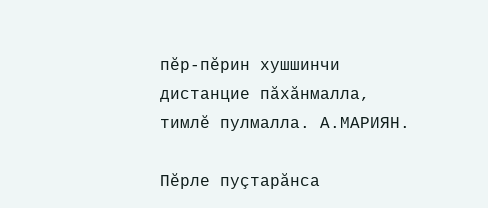пĕр-пĕрин хушшинчи дистанцие пăхăнмалла, тимлĕ пулмалла. А.МАРИЯН.

Пĕрле пуçтарăнса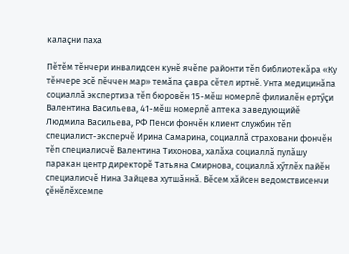калаçни паха

Пĕтĕм тĕнчери инвалидсен кунĕ ячĕпе районти тĕп библиотекăра «Ку тĕнчере эсĕ пĕччен мар» темăпа çавра сĕтел иртнĕ. Унта медицинăпа социаллă экспертиза тĕп бюровĕн 15-мĕш номерлĕ филиалĕн ертӳçи Валентина Васильева, 41-мĕш номерлĕ аптека заведующийĕ Людмила Васильева, РФ Пенси фончĕн клиент службин тĕп специалист-эксперчĕ Ирина Самарина, социаллă страховани фончĕн тĕп специалисчĕ Валентина Тихонова, халăха социаллă пулăшу паракан центр директорĕ Татьяна Смирнова, социаллă хӳтлĕх пайĕн специалисчĕ Нина Зайцева хутшăннă. Вĕсем хăйсен ведомствисенчи çĕнĕлĕхсемпе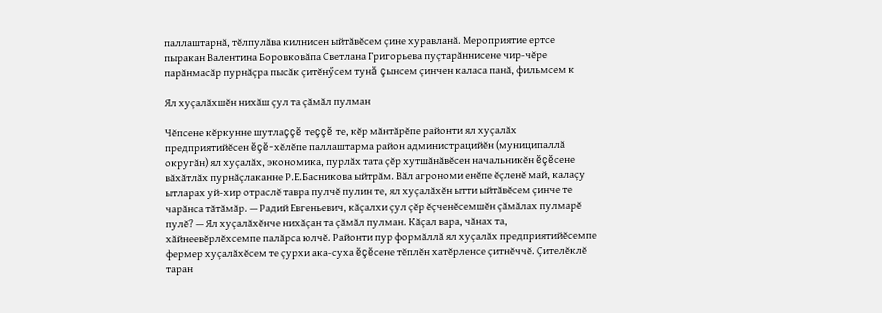паллаштарнă, тĕлпулăва килнисен ыйтăвĕсем çине хуравланă. Мероприятие ертсе пыракан Валентина Боровковăпа Светлана Григорьева пуçтарăннисене чир-чĕре парăнмасăр пурнăçра пысăк çитĕнӳсем тунă çынсем çинчен каласа панă, фильмсем к

Ял хуçалăхшĕн нихăш çул та çăмăл пулман

Чĕпсене кĕркунне шутлаççĕ теççĕ те, кĕр мăнтăрĕпе районти ял хуçалăх предприятийĕсен ĕçĕ-хĕлĕпе паллаштарма район администрацийĕн (муниципаллă округăн) ял хуçалăх, экономика, пурлăх тата çĕр хутшăнăвĕсен начальникĕн ĕçĕсене вăхăтлăх пурнăçлаканне Р.Е.Басникова ыйтрăм. Вăл агрономи енĕпе ĕçленĕ май, калаçу ытларах уй-хир отраслĕ тавра пулчĕ пулин те, ял хуçалăхĕн ытти ыйтăвĕсем çинче те чарăнса тăтăмăр. — Радий Евгеньевич, кăçалхи çул çĕр ĕçченĕсемшĕн çăмăлах пулмарĕ пулĕ? — Ял хуçалăхĕнче нихăçан та çăмăл пулман. Кăçал вара, чăнах та, хăйнеевĕрлĕхсемпе палăрса юлчĕ. Районти пур формăллă ял хуçалăх предприятийĕсемпе фермер хуçалăхĕсем те çурхи ака-суха ĕçĕсене тĕплĕн хатĕрленсе çитнĕччĕ. Çителĕклĕ таран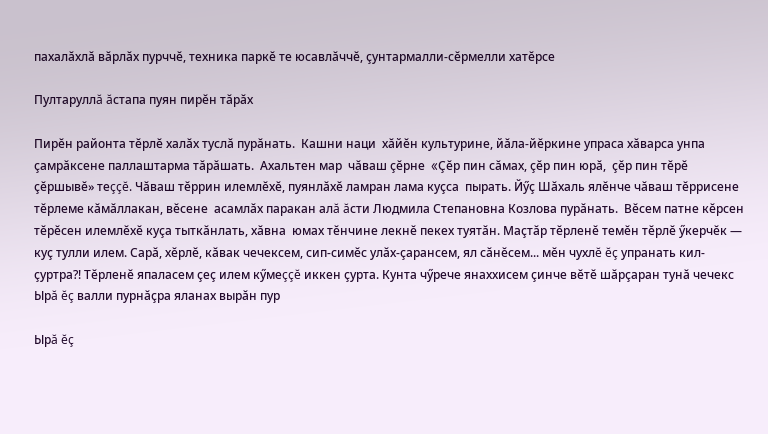пахалăхлă вăрлăх пурччĕ, техника паркĕ те юсавлăччĕ, çунтармалли-сĕрмелли хатĕрсе

Пултаруллă ăстапа пуян пирĕн тăрăх

Пирĕн районта тĕрлĕ халăх туслă пурăнать.  Кашни наци  хăйĕн культурине, йăла-йĕркине упраса хăварса унпа çамрăксене паллаштарма тăрăшать.  Ахальтен мар  чăваш çĕрне  «Çĕр пин сăмах, çĕр пин юрă,  çĕр пин тĕрĕ çĕршывĕ» теççĕ. Чăваш тĕррин илемлĕхĕ, пуянлăхĕ ламран лама куçса  пырать. Йӳç Шăхаль ялĕнче чăваш тĕррисене тĕрлеме кăмăллакан, вĕсене  асамлăх паракан алă ăсти Людмила Степановна Козлова пурăнать.  Вĕсем патне кĕрсен  тĕрĕсен илемлĕхĕ куçа тыткăнлать, хăвна  юмах тĕнчине лекнĕ пекех туятăн. Маçтăр тĕрленĕ темĕн тĕрлĕ ӳкерчĕк — куç тулли илем. Сарă, хĕрлĕ, кăвак чечексем, сип-симĕс улăх-çарансем, ял сăнĕсем... мĕн чухлĕ ĕç упранать кил-çуртра?! Тĕрленĕ япаласем çеç илем кӳмеççĕ иккен çурта. Кунта чӳрече янаххисем çинче вĕтĕ шăрçаран тунă чечекс
Ырă ĕç валли пурнăçра яланах вырăн пур

Ырă ĕç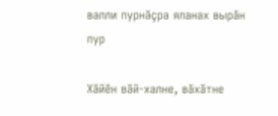валли пурнăçра яланах вырăн пур

Хăйĕн вăй-халне, вăхăтне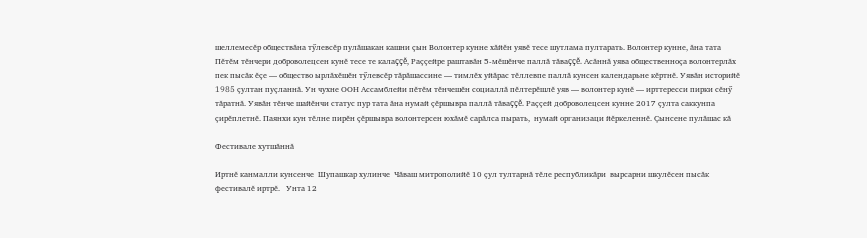шеллемесĕр обществăна тӳлевсĕр пулăшакан кашни çын Волонтер кунне хăйĕн уявĕ тесе шутлама пултарать. Волонтер кунне, ăна тата Пĕтĕм тĕнчери доброволецсен кунĕ тесе те калаççĕ, Раççейре раштавăн 5-мĕшĕнче паллă тăваççĕ. Асăннă уява общественноçа волонтерлăх пек пысăк ĕçе — общество ырлăхĕшĕн тӳлевсĕр тăрăшассине — тимлĕх уйăрас тĕллевпе паллă кунсен календарьне кĕртнĕ. Уявăн историйĕ 1985 çултан пуçланнă. Ун чухне ООН Ассамблейи пĕтĕм тĕнчешĕн социаллă пĕлтерĕшлĕ уяв — волонтер кунĕ — ирттересси пирки сĕнӳ тăратнă. Уявăн тĕнче шайĕнчи статус пур тата ăна нумай çĕршывра паллă тăваççĕ. Раççей доброволецсен кунне 2017 çулта саккунпа çирĕплетнĕ. Паянхи кун тĕлне пирĕн çĕршывра волонтерсен юхăмĕ сарăлса пырать,  нумай организаци йĕркеленнĕ. Çынсене пулăшас кă

Фестивале хутшăннă

Иртнĕ канмалли кунсенче  Шупашкар хулинче  Чăваш митрополийĕ 10 çул тултарнă тĕле республикăри  вырсарни шкулĕсен пысăк фестивалĕ иртрĕ.   Унта 12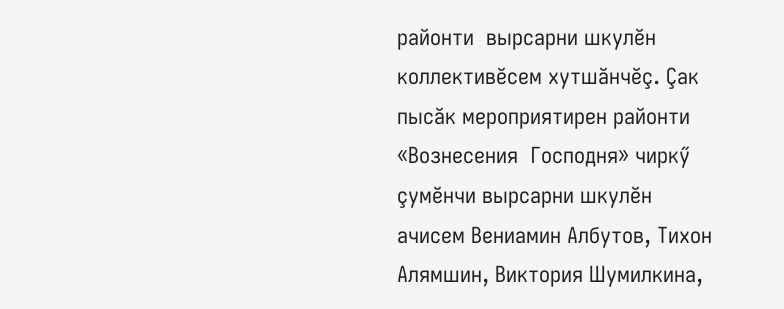районти  вырсарни шкулĕн коллективĕсем хутшăнчĕç. Çак пысăк мероприятирен районти «Вознесения  Господня» чиркӳ çумĕнчи вырсарни шкулĕн ачисем Вениамин Албутов, Тихон Алямшин, Виктория Шумилкина,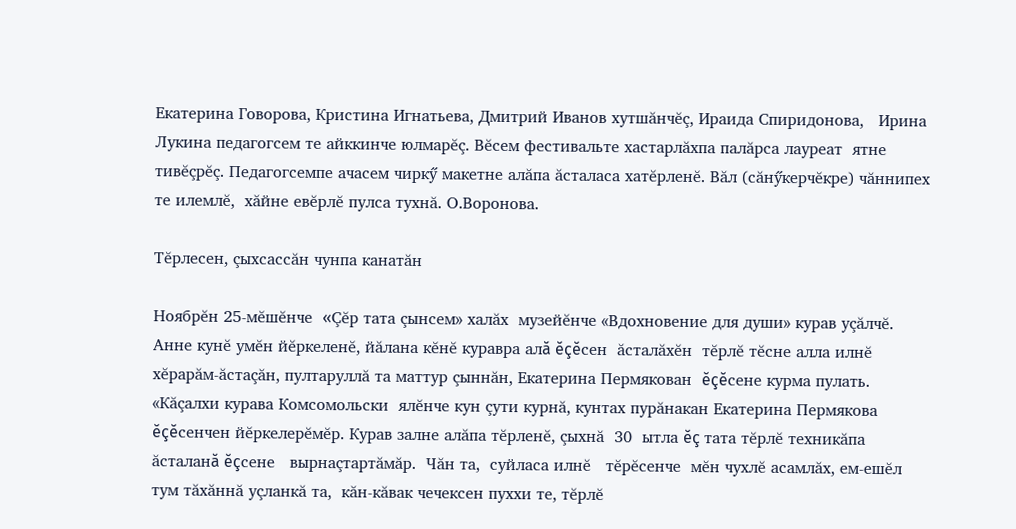Екатерина Говорова, Кристина Игнатьева, Дмитрий Иванов хутшăнчĕç, Ираида Спиридонова,   Ирина Лукина педагогсем те айккинче юлмарĕç. Вĕсем фестивальте хастарлăхпа палăрса лауреат  ятне тивĕçрĕç. Педагогсемпе ачасем чиркӳ макетне алăпа ăсталаса хатĕрленĕ. Вăл (сăнӳкерчĕкре) чăннипех те илемлĕ,  хăйне евĕрлĕ пулса тухнă. О.Воронова.

Тĕрлесен, çыхсассăн чунпа канатăн

Ноябрĕн 25-мĕшĕнче  «Çĕр тата çынсем» халăх  музейĕнче «Вдохновение для души» курав уçăлчĕ.  Анне кунĕ умĕн йĕркеленĕ, йăлана кĕнĕ куравра алă ĕçĕсен  ăсталăхĕн  тĕрлĕ тĕсне алла илнĕ хĕрарăм-ăстаçăн, пултаруллă та маттур çыннăн, Екатерина Пермякован  ĕçĕсене курма пулать.  «Кăçалхи курава Комсомольски  ялĕнче кун çути курнă, кунтах пурăнакан Екатерина Пермякова ĕçĕсенчен йĕркелерĕмĕр. Курав залне алăпа тĕрленĕ, çыхнă  30  ытла ĕç тата тĕрлĕ техникăпа ăсталанă ĕçсене   вырнаçтартăмăр.  Чăн та,  суйласа илнĕ   тĕрĕсенче  мĕн чухлĕ асамлăх, ем-ешĕл тум тăхăннă уçланкă та,  кăн-кăвак чечексен пуххи те, тĕрлĕ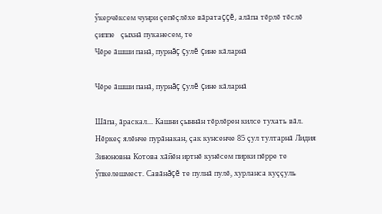ӳкерчĕксем чунри çепĕçлĕхе вăратаççĕ, алăпа тĕрлĕ тĕслĕ çиппе   çыхнă пуканесем, те
Чĕре ăшши панă, пурнăç çулĕ çине кăларнă

Чĕре ăшши панă, пурнăç çулĕ çине кăларнă

Шăпа, ăраскал... Кашни çыннăн тĕрлĕрен килсе тухать вăл.  Нĕркеç ялĕнче пурăнакан, çак кунсенче 85 çул тултарнă Лидия Зиноновна Котова хăйĕн иртнĕ кунĕсем пирки пĕрре те ӳпкелешмест. Савăнăçĕ те пулнă пулĕ, хурланса куççуль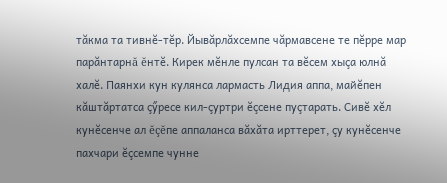тăкма та тивнĕ-тĕр. Йывăрлăхсемпе чăрмавсене те пĕрре мар парăнтарнă ĕнтĕ. Кирек мĕнле пулсан та вĕсем хыçа юлнă халĕ. Паянхи кун кулянса лармасть Лидия аппа, майĕпен кăштăртатса çӳресе кил-çуртри ĕçсене пуçтарать. Сивĕ хĕл кунĕсенче ал ĕçĕпе аппаланса вăхăта ирттерет, çу кунĕсенче пахчари ĕçсемпе чунне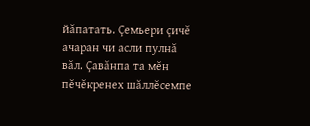йăпатать. Çемьери çичĕ ачаран чи асли пулнă вăл. Çавăнпа та мĕн пĕчĕкренех шăллĕсемпе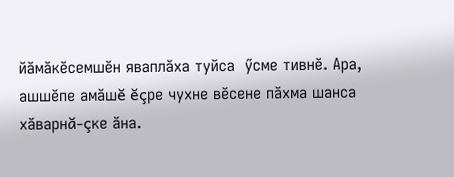йăмăкĕсемшĕн яваплăха туйса  ӳсме тивнĕ. Ара, ашшĕпе амăшĕ ĕçре чухне вĕсене пăхма шанса хăварнă-çке ăна.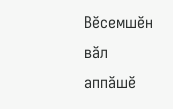Вĕсемшĕн вăл аппăшĕ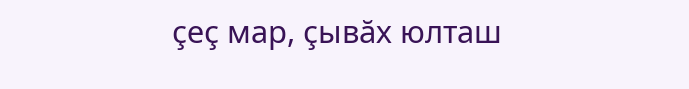çеç мар, çывăх юлташ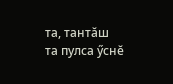та, тантăш та пулса ӳснĕ